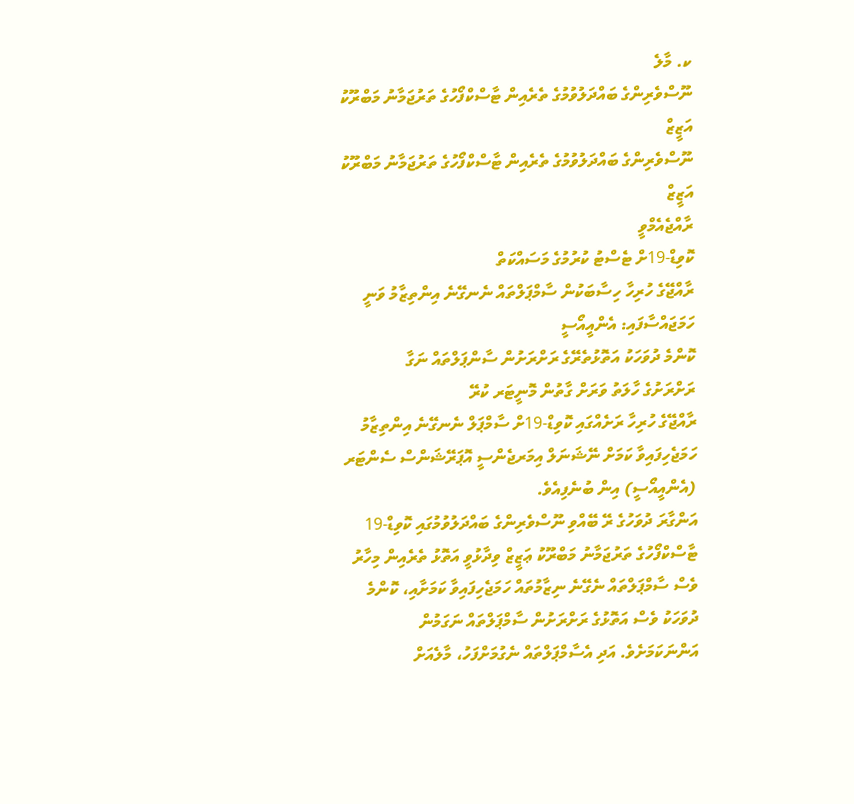ކ. މާލެ
ނޫސްވެރިންގެ ބައްދަލުވުމުގެ ތެރެއިން ޓާސްކްފޯހުގެ ތަރުޖަމާނު މަބްރޫކު އަޒީޒް
ނޫސްވެރިންގެ ބައްދަލުވުމުގެ ތެރެއިން ޓާސްކްފޯހުގެ ތަރުޖަމާނު މަބްރޫކު އަޒީޒް
ރާއްޖެއެމްވީ
ކޮވިޑް-19ށް ޓެސްޓު ކުރުމުގެ މަސައްކަތް
ރާއްޖޭގެ ހުރިހާ ހިސާބަކުން ސާމްޕަލްތައް ނެނގޭނެ އިންތިޒާމު ވަނީ ހަމަޖައްސާފައި: އެންއީއޯސީ
ކޮންމެ ދުވަހަކު އަތޮޅުތެރޭގެ ރަށްރަށުން ސާންޕަލްތައް ނަގާ
ރަށްރަށުގެ ހާލަތު ވަރަށް ގާތުން މޮނީޓަރ ކުރޭ
ރާއްޖޭގެ ހުރިހާ ރަށެއްގައި ކޮވިޑް-19ށް ސާމްޕަލް ނެނގޭނެ އިންތިޒާމު ހަމަޖެހިފައިވާ ކަމަށް ނޭޝަނަލް އިމަރޖެންސީ އޮޕަރޭޝަންސް ސެންޓަރ (އެންއީއޯސީ) އިން ބުނެފިއެވެ.
އަންގާރަ ދުވަހުގެ ރޭ ބޭއްވި ނޫސްވެރިންގެ ބައްދަލުވުމުގައި ކޮވިޑް-19 ޓާސްކްފޯހުގެ ތަރުޖަމާނު މަބްރޫކު ޢަޒީޒް ވިދާޅުވީ އަތޮޅު ތެރެއިން މިހާރު ވެސް ސާމްޕަލްތައް ނެގޭނެ ނިޒާމުތައް ހަމަޖެހިފައިވާ ކަމަށާއި، ކޮންމެ ދުވަހަކު ވެސް އަތޮޅުގެ ރަށްރަށުން ސާމްޕަލްތައް ނަގަމުން އަންނަކަމަށެވެ. އަދި އެސާމްޕަލްތައް ނެގުމަށްފަހު، މާލެއަށް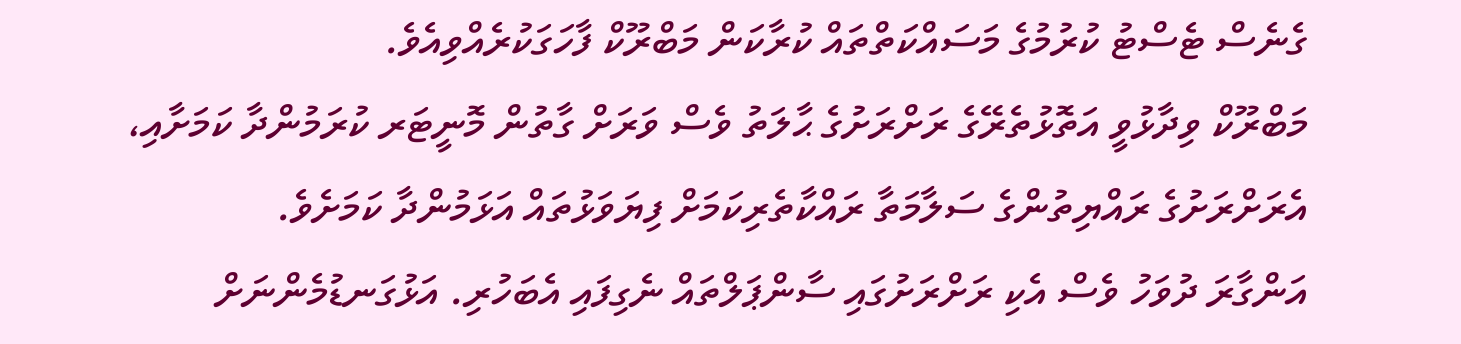ގެނެސް ޓެސްޓު ކުރުމުގެ މަސައްކަތްތައް ކުރާކަން މަބްރޫކް ފާހަގަކުރެއްވިއެވެ.
މަބްރޫކް ވިދާޅުވީ އަތޮޅުތެރޭގެ ރަށްރަށުގެ ޙާލަތު ވެސް ވަރަށް ގާތުން މޮނީޓަރ ކުރަމުންދާ ކަމަށާއި، އެރަށްރަށުގެ ރައްޔިތުންގެ ސަލާމަތާ ރައްކާތެރިކަމަށް ފިޔަވަޅުތައް އަޅަމުންދާ ކަމަށެވެ.
އަންގާރަ ދުވަހު ވެސް އެކި ރަށްރަށުގައި ސާންޕަލްތައް ނެގިފައި އެބަހުރި. އަޅުގަނޑުމެންނަށް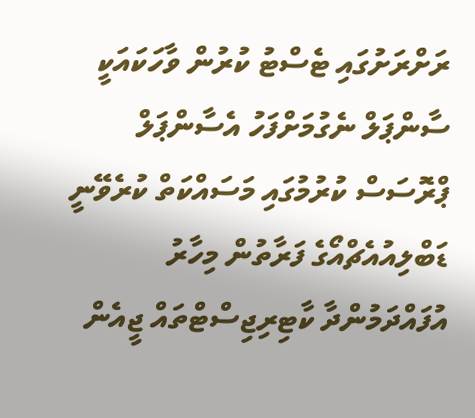ރަށްރަށުގައި ޓެސްޓު ކުރުން ވާހަކައަކީ ސާންޕަލް ނެގުމަށްފަހު އެސާންޕަލް ޕްރޮސަސް ކުރުމުގައި މަސައްކަތް ކުރެވޭނީ ޑަބްލިއުއެޗްއޯގެ ފަރާތުން މިހާރު އުފައްދަމުންދާ ކާޓިރިޖިސްޓްތައް ޖީއެން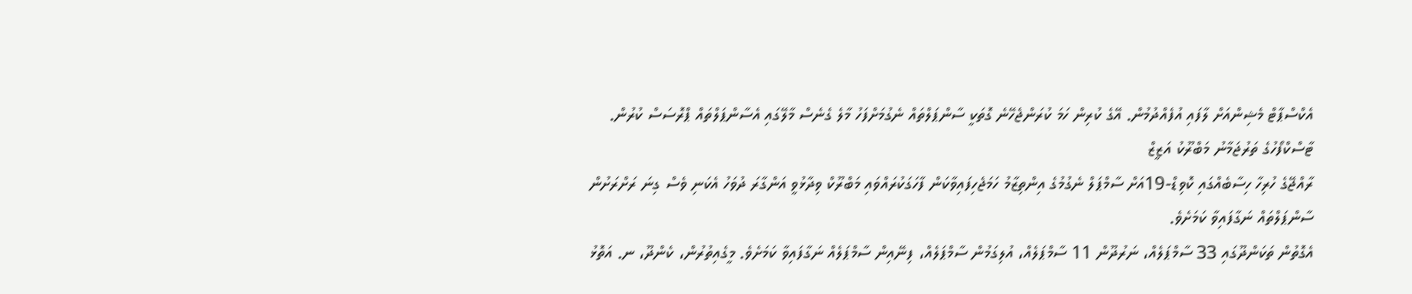އެކްސްޕާޓް މެޝިންއަށް ލާފައި އުފެއްދުމުން. އޭގެ ކުރިން ހަމަ ކުރަންޖެހޭނެ ގޮތަކީ ސާންޕަލްތައް ނެގުމަށްފަހު މާލެ ގެނެސް މާލޭގައި އެސާންޕަލްތައް ޕްރޮސަސް ކުރުން.
ޓާސްކްފޯހުގެ ތަރުޖަމާނު މަބްރޫކު އަޒީޒް
ރާއްޖޭގެ ހުރިހާ ހިސާބެއްގައި ކޮވިޑް-19އަށް ސާމްޕަލް ނެގުމުގެ އިންތިޒާމު ހަމަޖެހިފައިވާކަން ފާހަގަކުރައްވައި މަބްރޫކް ވިދާޅުވީ އަންގާރަ ދުވަހު އެކަނި ވެސް ގިނަ ރަށްރަށުން ސާންޕަލްތައް ނަގާފައިވާ ކަމަށެވެ.
އެގޮތުން ތަކަންދޫގައި 33 ސާމްޕަލެއް، ނަރުދޫން 11 ސާމްޕަލެއް، އުލިގަމުން ސާމްޕަލެއް، ފިނޭއިން ސާމްޕަލެއް ނަގާފައިވާ ކަމަށެވެ. މީގެއިތުރުން، ކެންދޫ، ނ. އަތޮޅު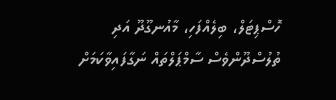ހޮސްޕިޓަލް، ބިލެއްފަހި، މާއުނގޫދޫ އަދި ތުލުސްދޫންވެސް ސާމްޕަލްތައް ނަގާފައިވާކަމަށް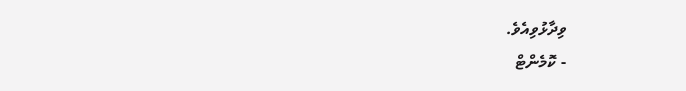ވިދާޅުވިއެވެ.
- ކޮމެންޓް